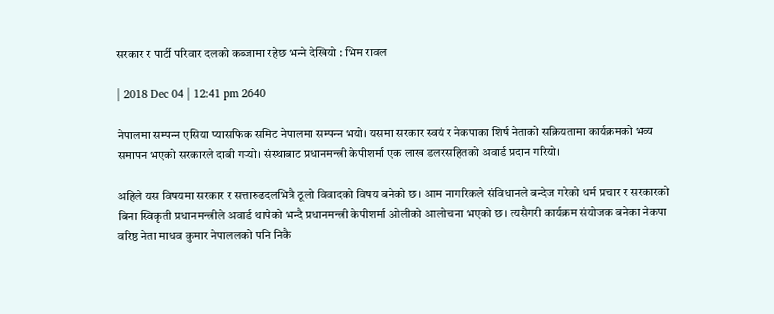सरकार र पार्टी परिवार दलको कब्जामा रहेछ भन्‍ने देखियो : भिम रावल

| 2018 Dec 04 | 12:41 pm 2640

नेपालमा सम्पन्‍न एसिया प्यासफिक समिट नेपालमा सम्पन्‍न भयो। यसमा सरकार स्वयं र नेकपाका शिर्ष नेताको सक्रियतामा कार्यक्रमको भव्य समापन भएको सरकारले दाबी गर्‍यो। संस्थाबाट प्रधानमन्त्री केपीशर्मा एक लाख डलरसहितको अवार्ड प्रदान गरियो।

अहिले यस विषयमा सरकार र सत्तारुढदलभित्रै ठूलो विवादको विषय बनेको छ। आम नागरिकले संविधानले बन्देज गरेको धर्म प्रचार र सरकारको बिना स्विकृती प्रधानमन्त्रीले अवार्ड थापेको भन्दै प्रधानमन्त्री केपीशर्मा ओलीको आलोचना भएको छ। त्यसैगरी कार्यक्रम संयोजक बनेका नेकपा वरिष्ठ नेता माधव कुमार नेपाललको पनि निकै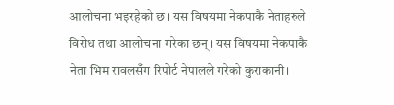आलोचना भइरहेको छ। यस विषयमा नेकपाकै नेताहरुले विरोध तथा आलोचना गरेका छन्। यस विषयमा नेकपाकै नेता भिम रावलसँग रिपोर्ट नेपालले गरेको कुराकानी।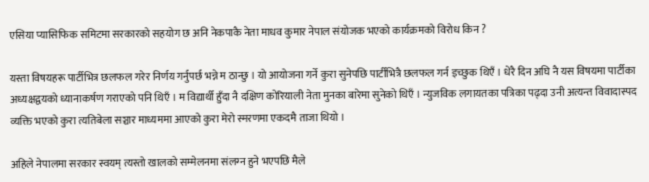एसिया प्यासिफिक समिटमा सरकारको सहयोग छ अनि नेकपाकै नेता माधव कुमार नेपाल संयोजक भएको कार्यक्रमको विरोध किन ?

यस्ता विषयहरू पार्टीभित्र छलफल गरेर निर्णय गर्नुपर्छ भन्ने म ठान्छु । यो आयोजना गर्ने कुरा सुनेपछि पार्टीभित्रै छलफल गर्न इच्छुक थिएँ । धेरै दिन अघि नै यस विषयमा पार्टीका अध्यक्षद्वयको ध्यानाकर्षण गराएको पनि थिएँ । म विद्यार्थी हुँदा नै दक्षिण कोरियाली नेता मुनका बारेमा सुनेको थिएँ । न्युजविक लगायतका पत्रिका पढ्दा उनी अत्यन्त विवादास्पद व्यक्ति भएको कुरा त्यतिबेला सञ्चार माध्यममा आएको कुरा मेरो स्मरणमा एकदमै ताजा थियो ।

अहिले नेपालमा सरकार स्वयम् त्यस्तो खालको सम्मेलनमा संलग्‍न हुने भएपछि मैले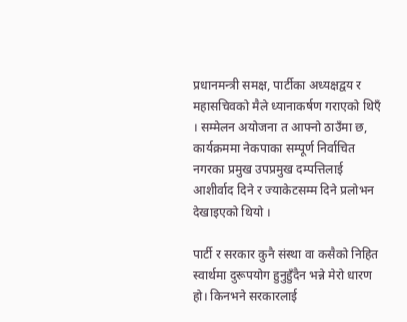प्रधानमन्त्री समक्ष, पार्टीका अध्यक्षद्वय र महासचिवको मैले ध्यानाकर्षण गराएको थिएँ । सम्मेलन अयोजना त आफ्नो ठाउँमा छ, कार्यक्रममा नेकपाका सम्पूर्ण निर्वाचित नगरका प्रमुख उपप्रमुख दम्पत्तिलाई आशीर्वाद दिने र ज्याकेटसम्म दिने प्रलोभन देखाइएको थियो ।

पार्टी र सरकार कुनै संस्था वा कसैको निहित स्वार्थमा दुरूपयोग हुनुहुँदैन भन्ने मेरो धारण हो। किनभने सरकारलाई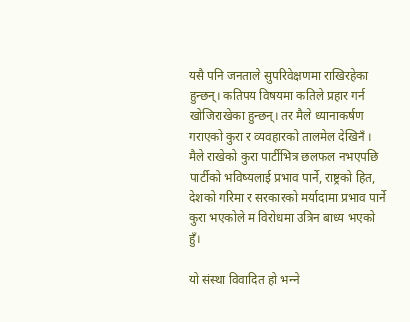यसै पनि जनताले सुपरिवेक्षणमा राखिरहेका हुन्छन्। कतिपय विषयमा कतिले प्रहार गर्न खोजिराखेका हुन्छन्। तर मैले ध्यानाकर्षण गराएको कुरा र व्यवहारको तालमेल देखिनँ । मैले राखेको कुरा पार्टीभित्र छलफल नभएपछि पार्टीको भविष्यलाई प्रभाव पार्ने, राष्ट्रको हित, देशको गरिमा र सरकारको मर्यादामा प्रभाव पार्ने कुरा भएकोले म विरोधमा उत्रिन बाध्‍य भएको हुँ।

यो संस्था विवादित हो भन्‍ने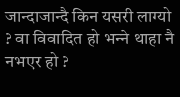जान्दाजान्दै किन यसरी लाग्यो ? वा विवादित हो भन्‍ने थाहा नै नभएर हो ?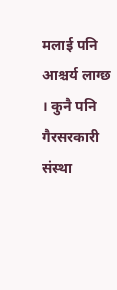मलाई पनि आश्चर्य लाग्छ । कुनै पनि गैरसरकारी संस्था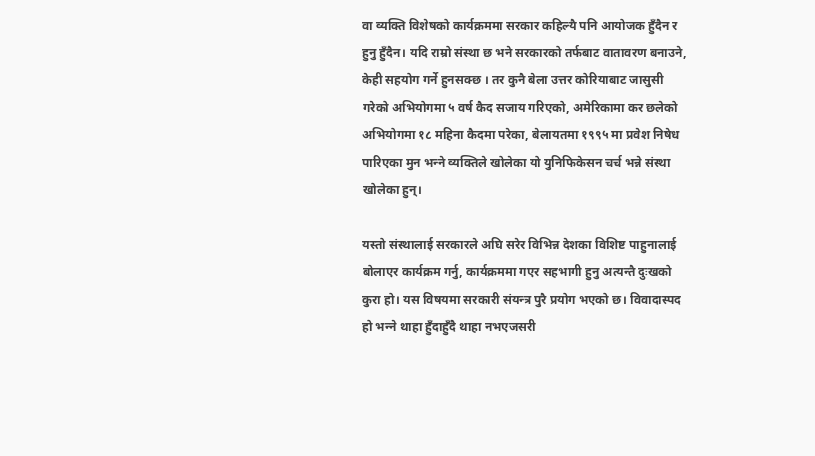वा व्यक्ति विशेषको कार्यक्रममा सरकार कहिल्यै पनि आयोजक हुँदैन र हुनु हुँदैन। यदि राम्रो संस्था छ भने सरकारको तर्फबाट वातावरण बनाउने, केही सहयोग गर्ने हुनसक्छ । तर कुनै बेला उत्तर कोरियाबाट जासुसी गरेको अभियोगमा ५ वर्ष कैद सजाय गरिएको, अमेरिकामा कर छलेको अभियोगमा १८ महिना कैदमा परेका, बेलायतमा १९९५ मा प्रवेश निषेध पारिएका मुन भन्‍ने व्यक्तिले खोलेका यो युनिफिकेसन चर्च भन्ने संस्था खोलेका हुन्।

यस्तो संस्थालाई सरकारले अघि सरेर विभिन्न देशका विशिष्ट पाहुनालाई बोलाएर कार्यक्रम गर्नु, कार्यक्रममा गएर सहभागी हुनु अत्यन्तै दुःखको कुरा हो। यस विषयमा सरकारी संयन्त्र पुरै प्रयोग भएको छ। विवादास्पद हो भन्‍ने थाहा हुँदाहुँदै थाहा नभएजसरी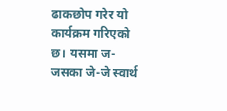ढाकछोप गरेर यो कार्यक्रम गरिएको छ। यसमा ज-जसका जे-जे स्वार्थ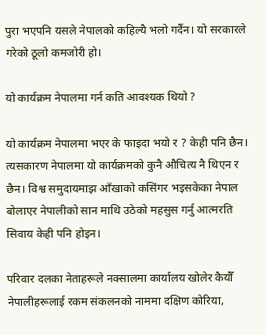पुरा भएपनि यसले नेपालको कहिल्यै भलो गर्दैन। यो सरकारले गरेको ठूलो कमजोरी हो।

यो कार्यक्रम नेपालमा गर्न कति आवश्‍यक थियो ?

यो कार्यक्रम नेपालमा भएर के फाइदा भयो र ? केही पनि छैन। त्यसकारण नेपालमा यो कार्यक्रमको कुनै औचित्य नै थिएन र छैन। विश्व समुदायमाझ आँखाको कसिंगर भइसकेका नेपाल बोलाएर नेपालीको सान माथि उठेको महसुस गर्नु आत्मरति सिवाय केही पनि होइन।

परिवार दलका नेताहरूले नक्सालमा कार्यालय खोलेर कैयौँ नेपालीहरूलाई रकम संकलनको नाममा दक्षिण कोरिया,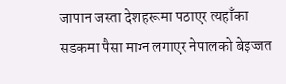जापान जस्ता देशहरूमा पठाएर त्यहाँका सडकमा पैसा माग्‍न लगाएर नेपालको बेइज्जत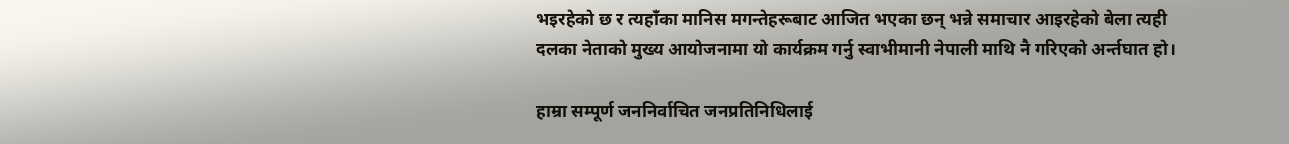भइरहेको छ र त्यहाँका मानिस मगन्तेहरूबाट आजित भएका छन् भन्ने समाचार आइरहेको बेला त्यही दलका नेताको मुख्‍य आयोजनामा यो कार्यक्रम गर्नु स्वाभीमानी नेपाली माथि नै गरिएको अर्न्तघात हो।

हाम्रा सम्पूर्ण जननिर्वाचित जनप्रतिनिधिलाई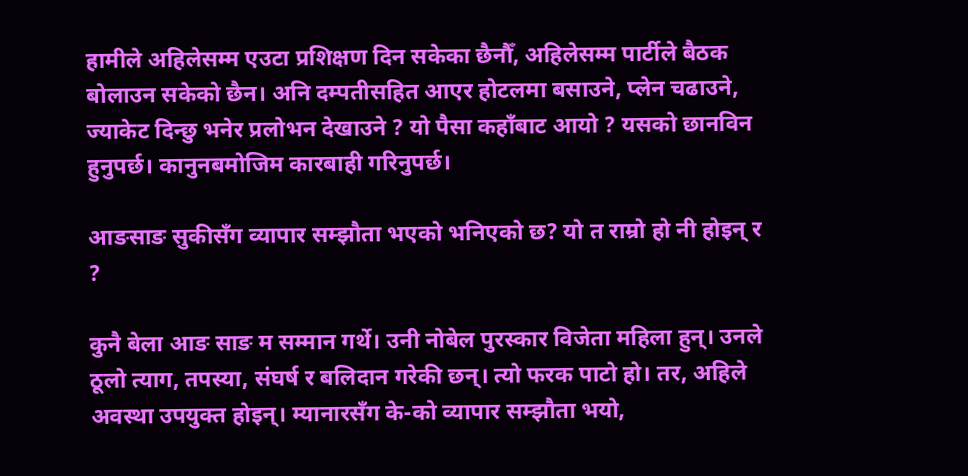हामीले अहिलेसम्म एउटा प्रशिक्षण दिन सकेका छैनौँ, अहिलेसम्म पार्टीले बैठक बोलाउन सकेको छैन। अनि दम्पतीसहित आएर होटलमा बसाउने, प्लेन चढाउने, ज्याकेट दिन्छु भनेर प्रलोभन देखाउने ? यो पैसा कहाँबाट आयो ? यसको छानविन हुनुपर्छ। कानुनबमोजिम कारबाही गरिनुपर्छ।

आङसाङ सुकीसँग व्यापार सम्झौता भएको भनिएको छ? यो त राम्रो हो नी होइन् र ?

कुनै बेला आङ साङ म सम्मान गर्थे। उनी नोबेल पुरस्कार विजेता महिला हुन्। उनले ठूलो त्याग, तपस्या, संघर्ष र बलिदान गरेकी छन्। त्यो फरक पाटो हो। तर, अहिले अवस्था उपयुक्त होइन्। म्यानारसँग के-को व्यापार सम्झौता भयो,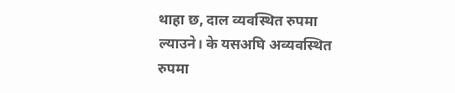थाहा छ, दाल व्यवस्थित रुपमा ल्याउने। के यसअघि अव्यवस्थित रुपमा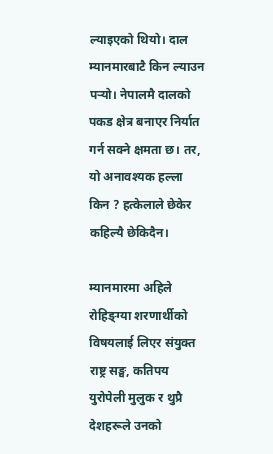ल्याइएको थियो। दाल म्यानमारबाटै किन ल्याउन पर्‍यो। नेपालमै दालको पकड क्षेत्र बनाएर निर्यात गर्न सक्ने क्षमता छ। तर, यो अनावश्‍यक हल्ला किन ? हत्केलाले छेकेर कहिल्यै छेकिदैन।

म्यानमारमा अहिले रोहिङ्ग्या शरणार्थीको विषयलाई लिएर संयुक्त राष्ट्र सङ्घ, कतिपय युरोपेली मुलुक र थुप्रै देशहरूले उनको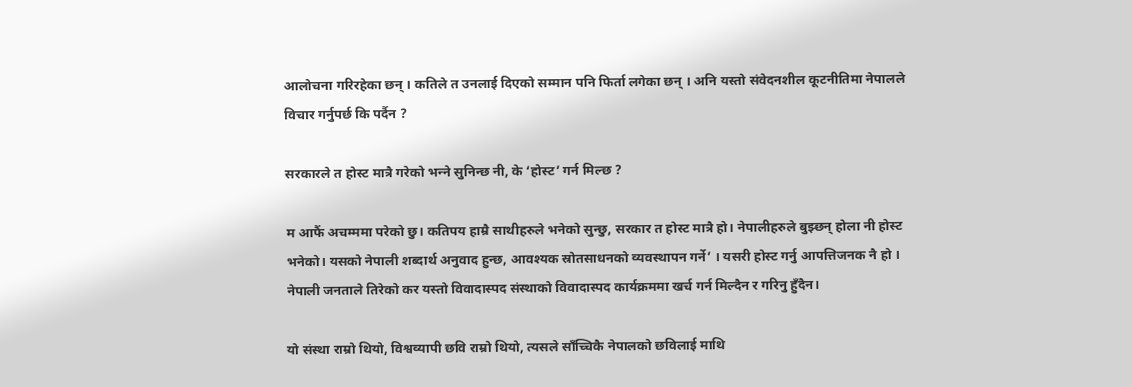आलोचना गरिरहेका छन् । कतिले त उनलाई दिएको सम्मान पनि फिर्ता लगेका छन् । अनि यस्तो संवेदनशील कूटनीतिमा नेपालले विचार गर्नुपर्छ कि पर्दैन ?

सरकारले त होस्ट मात्रै गरेको भन्‍ने सुनिन्छ नी, के ‘होस्ट’ गर्न मिल्छ ?

म आफैं अचम्ममा परेको छु। कतिपय हाम्रै साथीहरुले भनेको सुन्छु, सरकार त होस्ट मात्रै हो। नेपालीहरुले बुझ्छन् होला नी होस्ट भनेको। यसको नेपाली शब्दार्थ अनुवाद हुन्छ, आवश्यक स्रोतसाधनको व्यवस्थापन गर्ने’ । यसरी होस्ट गर्नु आपत्तिजनक नै हो । नेपाली जनताले तिरेको कर यस्तो विवादास्पद संस्थाको विवादास्पद कार्यक्रममा खर्च गर्न मिल्दैन र गरिनु हुँदैन।

यो संस्था राम्रो थियो, विश्वव्यापी छवि राम्रो थियो, त्यसले साँच्चिकै नेपालको छविलाई माथि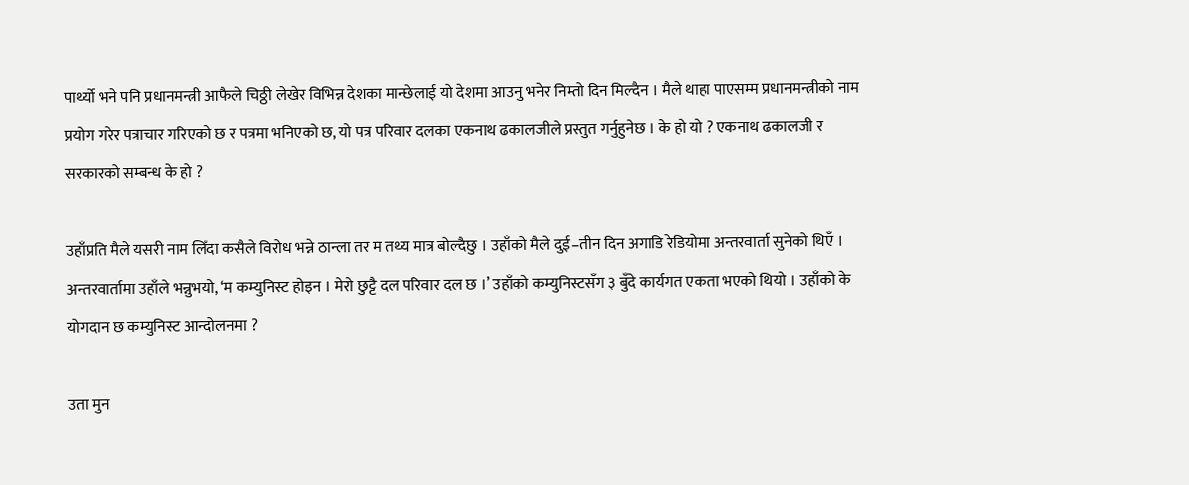पार्थ्यो भने पनि प्रधानमन्त्री आफैले चिठ्ठी लेखेर विभिन्न देशका मान्छेलाई यो देशमा आउनु भनेर निम्तो दिन मिल्दैन । मैले थाहा पाएसम्म प्रधानमन्त्रीको नाम प्रयोग गरेर पत्राचार गरिएको छ र पत्रमा भनिएको छ, यो पत्र परिवार दलका एकनाथ ढकालजीले प्रस्तुत गर्नुहुनेछ । के हो यो ? एकनाथ ढकालजी र सरकारको सम्बन्ध के हो ?

उहाँप्रति मैले यसरी नाम लिँदा कसैले विरोध भन्ने ठान्ला तर म तथ्य मात्र बोल्दैछु । उहाँको मैले दुई–तीन दिन अगाडि रेडियोमा अन्तरवार्ता सुनेको थिएँ । अन्तरवार्तामा उहाँले भन्नुभयो, ‘म कम्युनिस्ट होइन । मेरो छुट्टै दल परिवार दल छ ।’ उहाँको कम्युनिस्टसँग ३ बुँदे कार्यगत एकता भएको थियो । उहाँको के योगदान छ कम्युनिस्ट आन्दोलनमा ?

उता मुन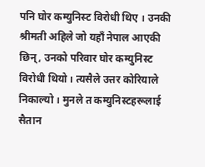पनि घोर कम्युनिस्ट विरोधी थिए । उनकी श्रीमती अहिले जो यहाँ नेपाल आएकी छिन्, उनको परिवार घोर कम्युनिस्ट विरोधी थियो। त्यसैले उत्तर कोरियाले निकाल्यो । मुनले त कम्युनिस्टहरूलाई सैतान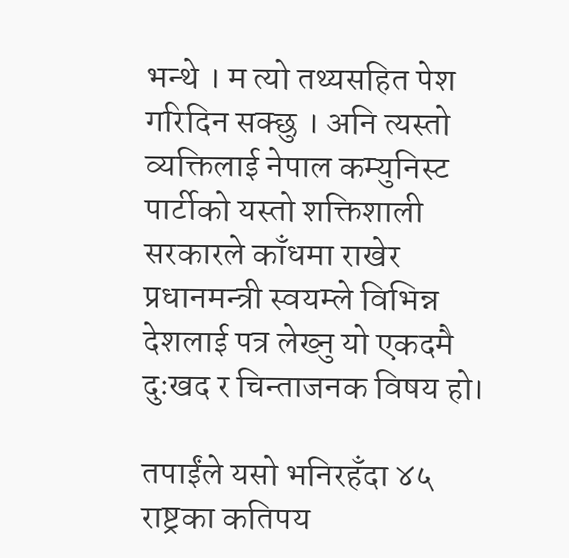भन्थे । म त्यो तथ्यसहित पेश गरिदिन सक्छु । अनि त्यस्तो व्यक्तिलाई नेपाल कम्युनिस्ट पार्टीको यस्तो शक्तिशाली सरकारले काँधमा राखेर प्रधानमन्त्री स्वयम्ले विभिन्न देशलाई पत्र लेख्नु यो एकदमै दुःखद र चिन्ताजनक विषय हो।

तपाईंले यसो भनिरहँदा ४५ राष्ट्रका कतिपय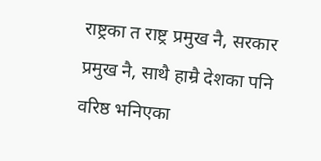राष्ट्रका त राष्ट्र प्रमुख नै, सरकार प्रमुख नै, साथै हाम्रै देशका पनि वरिष्ठ भनिएका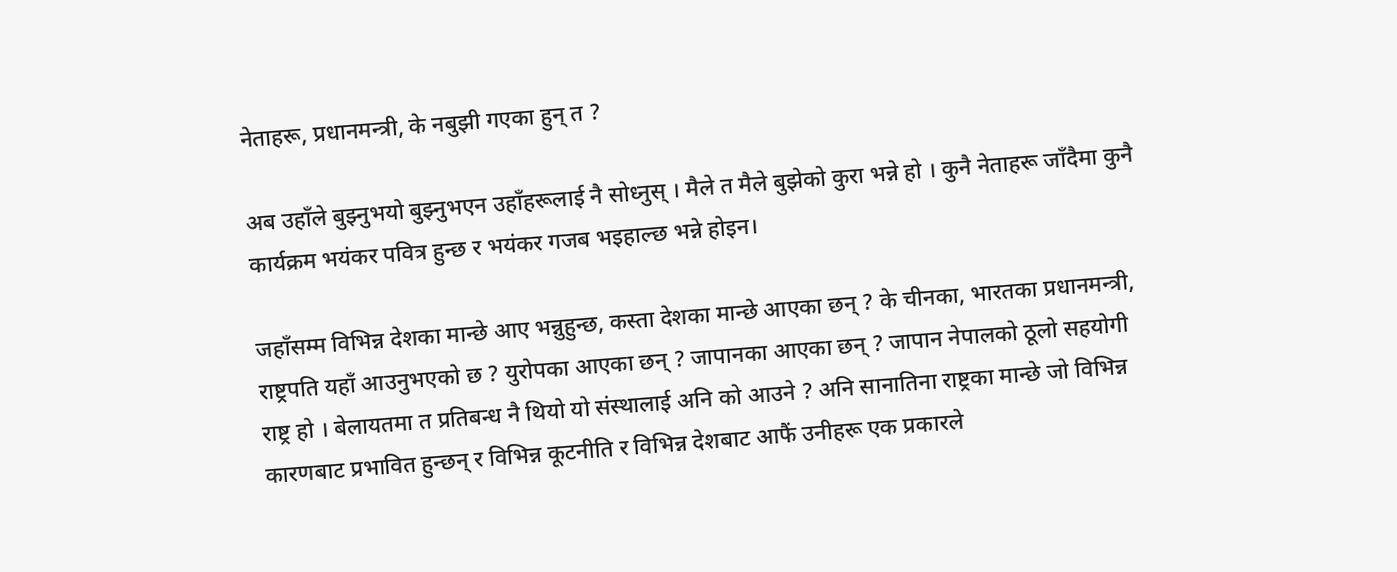नेताहरू, प्रधानमन्त्री, के नबुझी गएका हुन् त ?

अब उहाँले बुझ्नुभयो बुझ्नुभएन उहाँहरूलाई नै सोध्नुस् । मैले त मैले बुझेको कुरा भन्ने हो । कुनै नेताहरू जाँदैमा कुनै कार्यक्रम भयंकर पवित्र हुन्छ र भयंकर गजब भइहाल्छ भन्ने होइन।

जहाँसम्म विभिन्न देशका मान्छे आए भन्नुहुन्छ, कस्ता देशका मान्छे आएका छन् ? के चीनका, भारतका प्रधानमन्त्री, राष्ट्रपति यहाँ आउनुभएको छ ? युरोपका आएका छन् ? जापानका आएका छन् ? जापान नेपालको ठूलो सहयोगी राष्ट्र हो । बेलायतमा त प्रतिबन्ध नै थियो यो संस्थालाई अनि को आउने ? अनि सानातिना राष्ट्रका मान्छे जो विभिन्न कारणबाट प्रभावित हुन्छन् र विभिन्न कूटनीति र विभिन्न देशबाट आफैं उनीहरू एक प्रकारले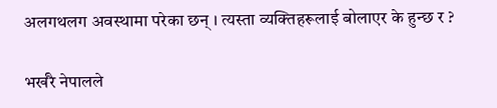अलगथलग अवस्थामा परेका छन् । त्यस्ता व्यक्तिहरूलाई बोलाएर के हुन्छ र ?

भर्खरै नेपालले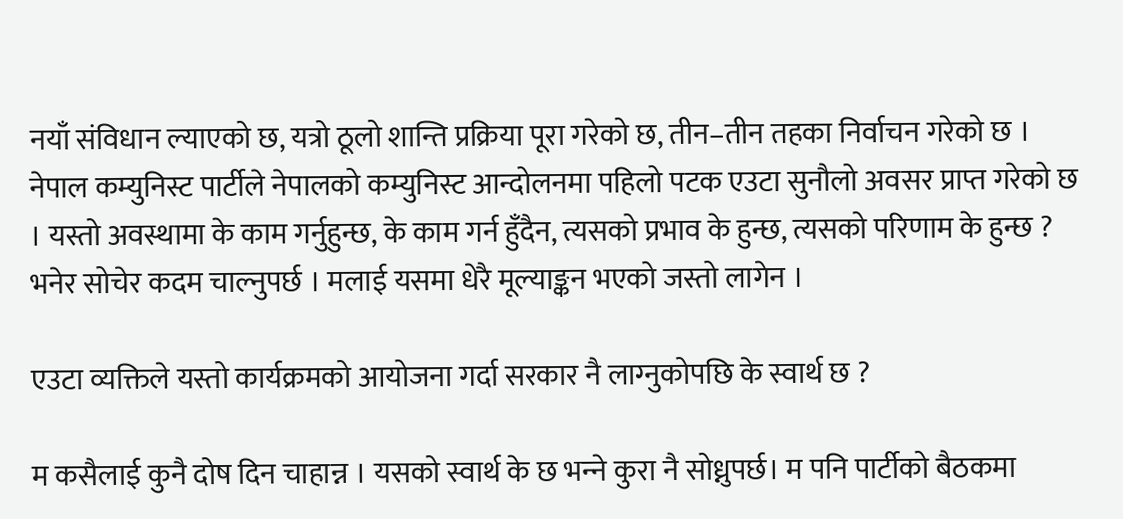नयाँ संविधान ल्याएको छ, यत्रो ठूलो शान्ति प्रक्रिया पूरा गरेको छ, तीन–तीन तहका निर्वाचन गरेको छ । नेपाल कम्युनिस्ट पार्टीले नेपालको कम्युनिस्ट आन्दोलनमा पहिलो पटक एउटा सुनौलो अवसर प्राप्त गरेको छ । यस्तो अवस्थामा के काम गर्नुहुन्छ, के काम गर्न हुँदैन, त्यसको प्रभाव के हुन्छ, त्यसको परिणाम के हुन्छ ? भनेर सोचेर कदम चाल्नुपर्छ । मलाई यसमा धेरै मूल्याङ्कन भएको जस्तो लागेन ।

एउटा व्यक्तिले यस्तो कार्यक्रमको आयोजना गर्दा सरकार नै लाग्‍नुकोपछि के स्वार्थ छ ?

म कसैलाई कुनै दोष दिन चाहान्न । यसको स्वार्थ के छ भन्‍ने कुरा नै सोध्नुपर्छ। म पनि पार्टीको बैठकमा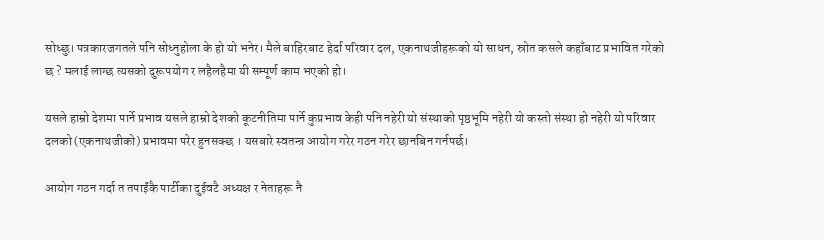सोध्छु। पत्रकारजगतले पनि सोध्नुहोला के हो यो भनेर। मैले बाहिरबाट हेर्दा परिवार दल, एकनाथजीहरूको यो साधन, स्रोत कसले कहाँबाट प्रभावित गरेको छ ? मलाई लाग्छ त्यसको दुरूपयोग र लहैलहैमा यी सम्पूर्ण काम भएको हो।

यसले हाम्रो देशमा पार्ने प्रभाव यसले हाम्रो देशको कूटनीतिमा पार्ने कुप्रभाव केही पनि नहेरी यो संस्थाको पृष्ठभूमि नहेरी यो कस्तो संस्था हो नहेरी यो परिवार दलको (एकनाथजीको) प्रभावमा परेर हुनसक्छ । यसबारे स्वतन्त्र आयोग गरेर गठन गरेर छानबिन गर्नपर्छ।

आयोग गठन गर्दा त तपाईंकै पार्टीका दुईवटै अध्यक्ष र नेताहरू नै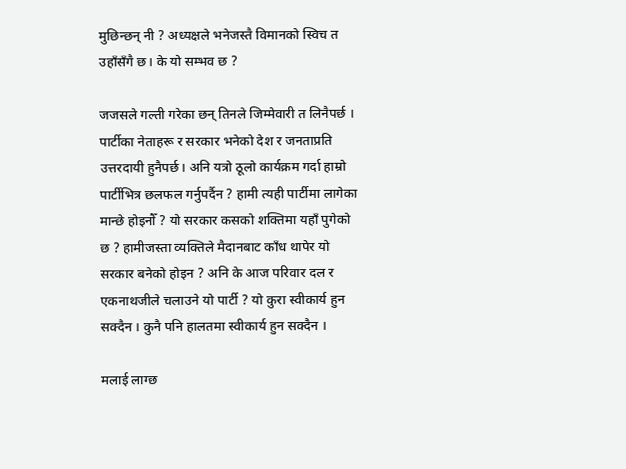मुछिन्छन् नी ? अध्यक्षले भनेजस्तै विमानको स्विच त उहाँसँगै छ। के यो सम्भव छ ?

जजसले गल्ती गरेका छन् तिनले जिम्मेवारी त लिनैपर्छ । पार्टीका नेताहरू र सरकार भनेको देश र जनताप्रति उत्तरदायी हुनैपर्छ। अनि यत्रो ठूलो कार्यक्रम गर्दा हाम्रो पार्टीभित्र छलफल गर्नुपर्दैन ? हामी त्यही पार्टीमा लागेका मान्छे होइनौँ ? यो सरकार कसको शक्तिमा यहाँ पुगेको छ ? हामीजस्ता व्यक्तिले मैदानबाट काँध थापेर यो सरकार बनेको होइन ? अनि के आज परिवार दल र एकनाथजीले चलाउने यो पार्टी ? यो कुरा स्वीकार्य हुन सक्दैन । कुनै पनि हालतमा स्वीकार्य हुन सक्दैन ।

मलाई लाग्छ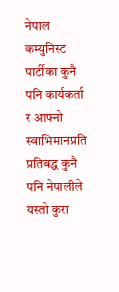नेपाल कम्युनिस्ट पार्टीका कुनै पनि कार्यकर्ता र आफ्नो स्वाभिमानप्रति प्रतिबद्ध कुनै पनि नेपालीले यस्तो कुरा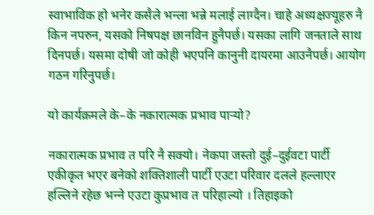स्वाभाविक हो भनेर कसैले भन्ला भन्ने मलाई लाग्दैन। चाहे अध्यक्षज्यूहरु नै किन नपरुन, यसको निषपक्ष छानविन हुनैपर्छ। यसका लागि जनताले साथ दिनपर्छ। यसमा दोषी जो कोही भएपनि कानुनी दायरमा आउनैपर्छ। आयोग गठन गरिनुपर्छ।

यो कार्यक्रमले के–के नकारात्मक प्रभाव पार्‍यो?

नकारात्मक प्रभाव त परि नै सक्यो। नेकपा जस्तो दुई–दुईवटा पार्टी एकीकृत भएर बनेको शक्तिशाली पार्टी एउटा परिवार दलले हल्लाएर हल्लिने रहेछ भन्‍ने एउटा कुप्रभाव त परिहाल्यो । तिहाइको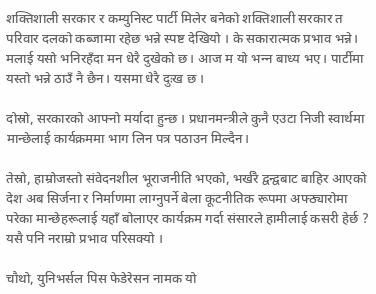शक्तिशाली सरकार र कम्युनिस्ट पार्टी मिलेर बनेको शक्तिशाली सरकार त परिवार दलको कब्जामा रहेछ भन्ने स्पष्ट देखियो । के सकारात्मक प्रभाव भन्ने। मलाई यसो भनिरहँदा मन धेरै दुखेको छ। आज म यो भन्‍न बाध्य भए। पार्टीमा यस्तो भन्ने ठाउँ नै छैन। यसमा धेरै दुःख छ ।

दोस्रो, सरकारको आफ्नो मर्यादा हुन्छ । प्रधानमन्त्रीले कुनै एउटा निजी स्वार्थमा मान्छेलाई कार्यक्रममा भाग लिन पत्र पठाउन मिल्दैन।

तेस्रो, हाम्रोजस्तो संवेदनशील भूराजनीति भएको, भर्खरै द्वन्द्वबाट बाहिर आएको देश अब सिर्जना र निर्माणमा लाग्नुपर्ने बेला कूटनीतिक रूपमा अफ्ठ्यारोमा परेका मान्छेहरूलाई यहाँ बोलाएर कार्यक्रम गर्दा संसारले हामीलाई कसरी हेर्छ ? यसै पनि नराम्रो प्रभाव परिसक्यो ।

चौथो, युनिभर्सल पिस फेडेरेसन नामक यो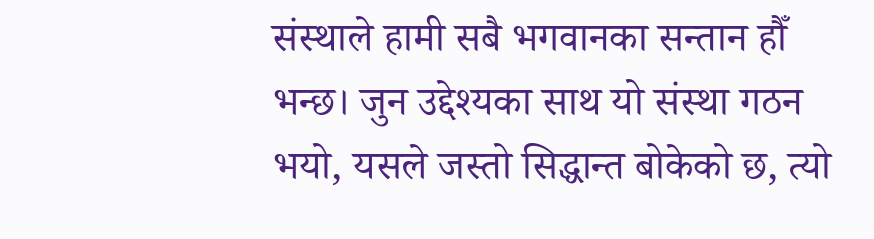संस्थाले हामी सबै भगवानका सन्तान हौँ भन्छ। जुन उद्देश्यका साथ यो संस्था गठन भयो, यसले जस्तो सिद्धान्त बोकेको छ, त्यो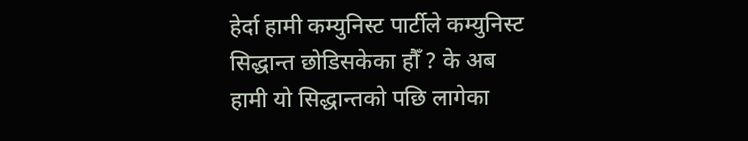हेर्दा हामी कम्युनिस्ट पार्टीले कम्युनिस्ट सिद्धान्त छोडिसकेका हौँ ? के अब हामी यो सिद्धान्तको पछि लागेका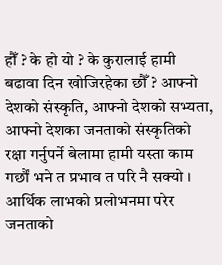हौँ ? के हो यो ? के कुरालाई हामी बढावा दिन खोजिरहेका छौँ ? आफ्नो देशको संस्कृति, आफ्नो देशको सभ्यता, आफ्नो देशका जनताको संस्कृतिको रक्षा गर्नुपर्ने बेलामा हामी यस्ता काम गर्छौं भने त प्रभाव त परि नै सक्यो । आर्थिक लाभको प्रलोभनमा परेर जनताको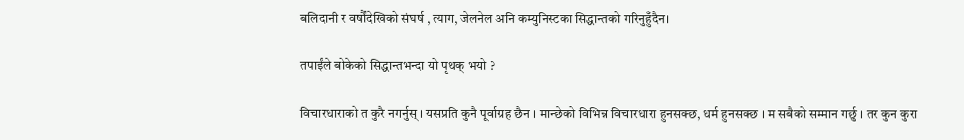बलिदानी र वर्षौंदेखिको संघर्ष , त्याग, जेलनेल अनि कम्युनिस्टका सिद्धान्तको गरिनुहुँदैन।

तपाईंले बोकेको सिद्धान्तभन्दा यो पृथक् भयो ?

विचारधाराको त कुरै नगर्नुस् । यसप्रति कुनै पूर्वाग्रह छैन । मान्छेको विभिन्न विचारधारा हुनसक्छ, धर्म हुनसक्छ । म सबैको सम्मान गर्छु । तर कुन कुरा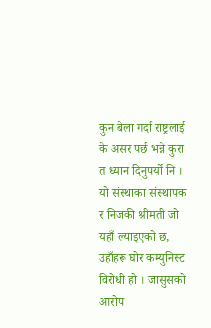कुन बेला गर्दा राष्ट्रलाई के असर पर्छ भन्ने कुरा त ध्यान दिनुपर्यो नि । यो संस्थाका संस्थापक र निजकी श्रीमती जो यहाँ ल्याइएको छ, उहाँहरू घोर कम्युनिस्ट विरोधी हो । जासुसको आरोप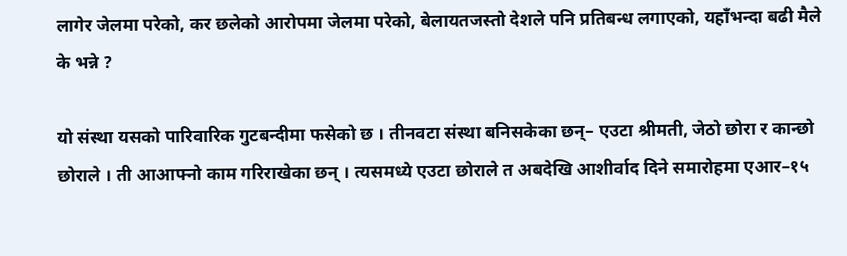लागेर जेलमा परेको, कर छलेको आरोपमा जेलमा परेको, बेलायतजस्तो देशले पनि प्रतिबन्ध लगाएको, यहाँभन्दा बढी मैले के भन्ने ?

यो संस्था यसको पारिवारिक गुटबन्दीमा फसेको छ । तीनवटा संस्था बनिसकेका छन्– एउटा श्रीमती, जेठो छोरा र कान्छो छोराले । ती आआफ्नो काम गरिराखेका छन् । त्यसमध्ये एउटा छोराले त अबदेखि आशीर्वाद दिने समारोहमा एआर–१५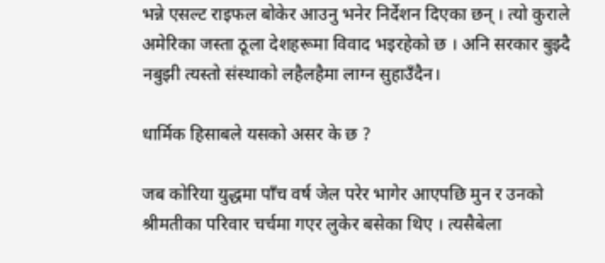भन्ने एसल्ट राइफल बोकेर आउनु भनेर निर्देशन दिएका छन् । त्यो कुराले अमेरिका जस्ता ठूला देशहरूमा विवाद भइरहेको छ । अनि सरकार बुझ्दै नबुझी त्यस्तो संस्थाको लहैलहैमा लाग्न सुहाउँदैन।

धार्मिक हिसाबले यसको असर के छ ?

जब कोरिया युद्धमा पाँच वर्ष जेल परेर भागेर आएपछि मुन र उनको श्रीमतीका परिवार चर्चमा गएर लुकेर बसेका थिए । त्यसैबेला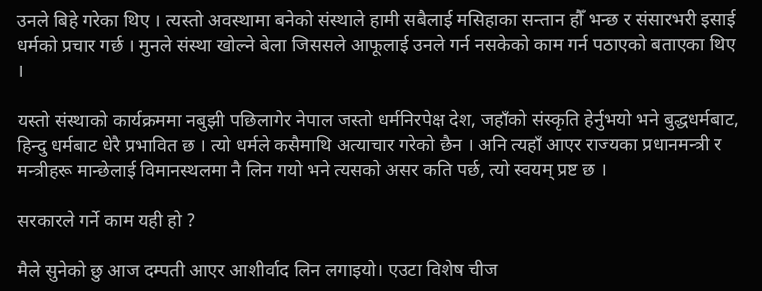उनले बिहे गरेका थिए । त्यस्तो अवस्थामा बनेको संस्थाले हामी सबैलाई मसिहाका सन्तान हौँ भन्छ र संसारभरी इसाई धर्मको प्रचार गर्छ । मुनले संस्था खोल्ने बेला जिससले आफूलाई उनले गर्न नसकेको काम गर्न पठाएको बताएका थिए ।

यस्तो संस्थाको कार्यक्रममा नबुझी पछिलागेर नेपाल जस्तो धर्मनिरपेक्ष देश, जहाँको संस्कृति हेर्नुभयो भने बुद्धधर्मबाट, हिन्दु धर्मबाट धेरै प्रभावित छ । त्यो धर्मले कसैमाथि अत्याचार गरेको छैन । अनि त्यहाँ आएर राज्यका प्रधानमन्त्री र मन्त्रीहरू मान्छेलाई विमानस्थलमा नै लिन गयो भने त्यसको असर कति पर्छ, त्यो स्वयम् प्रष्ट छ ।

सरकारले गर्ने काम यही हो ?

मैले सुनेको छु आज दम्पती आएर आशीर्वाद लिन लगाइयो। एउटा विशेष चीज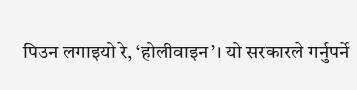पिउन लगाइयो रे, ‘होलीवाइन’। यो सरकारले गर्नुपर्ने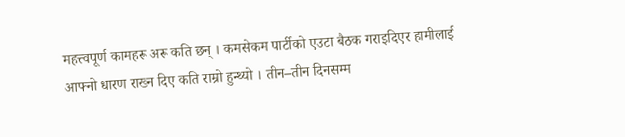महत्त्वपूर्ण कामहरू अरू कति छन् । कमसेकम पार्टीको एउटा बैठक गराइदिएर हामीलाई आफ्नो धारण राख्न दिए कति राम्रो हुन्थ्यो । तीन–तीन दिनसम्म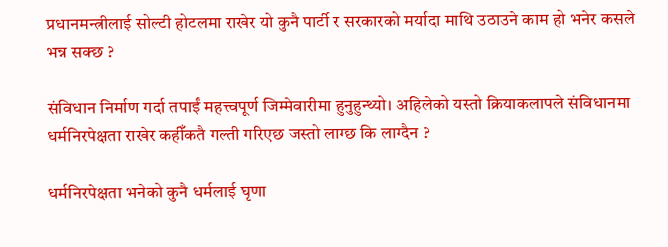प्रधानमन्त्रीलाई सोल्टी होटलमा राखेर यो कुनै पार्टी र सरकारको मर्यादा माथि उठाउने काम हो भनेर कसले भन्न सक्छ ?

संविधान निर्माण गर्दा तपाईं महत्त्वपूर्ण जिम्मेवारीमा हुनुहुन्थ्यो। अहिलेको यस्तो क्रियाकलापले संविधानमा धर्मनिरपेक्षता राखेर कहीँकतै गल्ती गरिएछ जस्तो लाग्छ कि लाग्दैन ?

धर्मनिरपेक्षता भनेको कुनै धर्मलाई घृणा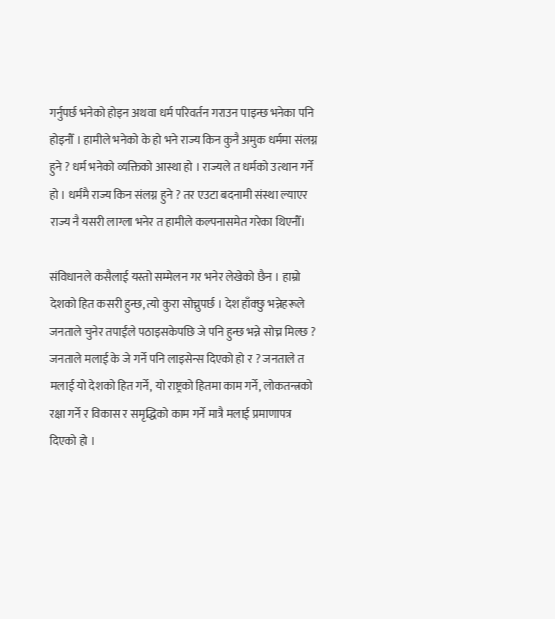गर्नुपर्छ भनेको होइन अथवा धर्म परिवर्तन गराउन पाइन्छ भनेका पनि होइनौँ । हामीले भनेको के हो भने राज्य किन कुनै अमुक धर्ममा संलग्न हुने ? धर्म भनेको व्यक्तिको आस्था हो । राज्यले त धर्मको उत्थान गर्ने हो । धर्ममै राज्य किन संलग्न हुने ? तर एउटा बदनामी संस्था ल्याएर राज्य नै यसरी लाग्ला भनेर त हामीले कल्पनासमेत गरेका थिएनौँ।

संविधानले कसैलाई यस्तो सम्मेलन गर भनेर लेखेको छैन । हाम्रो देशको हित कसरी हुन्छ, त्यो कुरा सोच्नुपर्छ । देश हाँक्छु भन्नेहरूले जनताले चुनेर तपाईंले पठाइसकेपछि जे पनि हुन्छ भन्ने सोच्न मिल्छ ? जनताले मलाई के जे गर्ने पनि लाइसेन्स दिएको हो र ? जनताले त मलाई यो देशको हित गर्ने, यो राष्ट्रको हितमा काम गर्ने, लोकतन्त्रको रक्षा गर्ने र विकास र समृद्धिको काम गर्ने मात्रै मलाई प्रमाणापत्र दिएको हो ।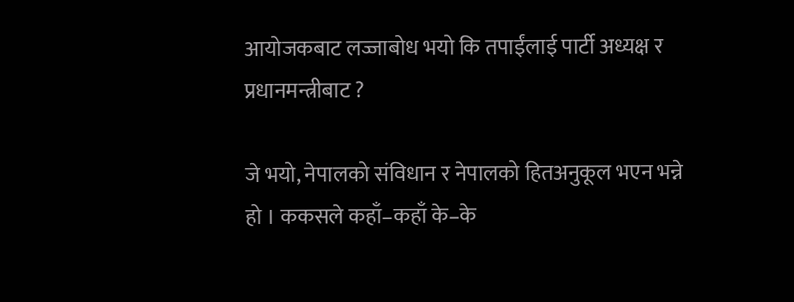आयोजकबाट लज्जाबोध भयो कि तपाईंलाई पार्टी अध्यक्ष र प्रधानमन्त्रीबाट ?

जे भयो, नेपालको संविधान र नेपालको हितअनुकूल भएन भन्ने हो । ककसले कहाँ–कहाँ के–के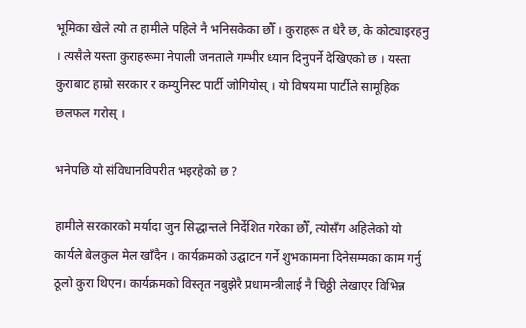भूमिका खेले त्यो त हामीले पहिले नै भनिसकेका छौँ । कुराहरू त धेरै छ, के कोट्याइरहनु । त्यसैले यस्ता कुराहरूमा नेपाली जनताले गम्भीर ध्यान दिनुपर्ने देखिएको छ । यस्ता कुराबाट हाम्रो सरकार र कम्युनिस्ट पार्टी जोगियोस् । यो विषयमा पार्टीले सामूहिक छलफल गरोस् ।

भनेपछि यो संविधानविपरीत भइरहेको छ ?

हामीले सरकारको मर्यादा जुन सिद्धान्तले निर्देशित गरेका छौँ, त्योसँग अहिलेको यो कार्यले बेलकुल मेल खाँदैन । कार्यक्रमको उद्घाटन गर्ने शुभकामना दिनेसम्मका काम गर्नु ठूलो कुरा थिएन। कार्यक्रमको विस्तृत नबुझेरै प्रधामन्त्रीलाई नै चिठ्ठी लेखाएर विभिन्न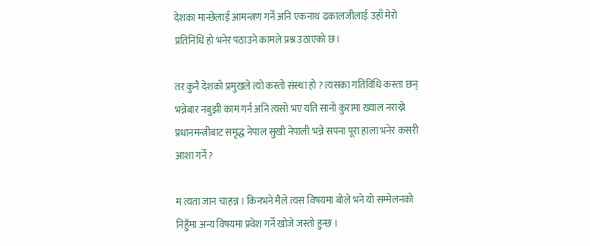देशका मान्छेलाई आमन्त्रण गर्ने अनि एकनाथ ढकालजीलाई उहाँ मेरो प्रतिनिधि हो भनेर पठाउने कामले प्रश्न उठाएको छ।

तर कुनै देशको प्रमुखले त्यो कस्तो संस्था हो ? त्यसका गतिविधि कस्ता छन् भन्नेबार नबुझी काम गर्न अनि त्यसो भए यति सानो कुरामा ख्याल नराख्ने प्रधानमन्त्रीबाट समृद्ध नेपाल सुखी नेपाली भन्ने सपना पूरा हाला भनेर कसरी आशा गर्ने ?

म त्यता जान चाहन्न । किनभने मैले त्यस विषयमा बोले भने यो सम्मेलनको निहुँमा अन्य विषयमा प्रवेश गर्ने खोजे जस्तो हुन्छ ।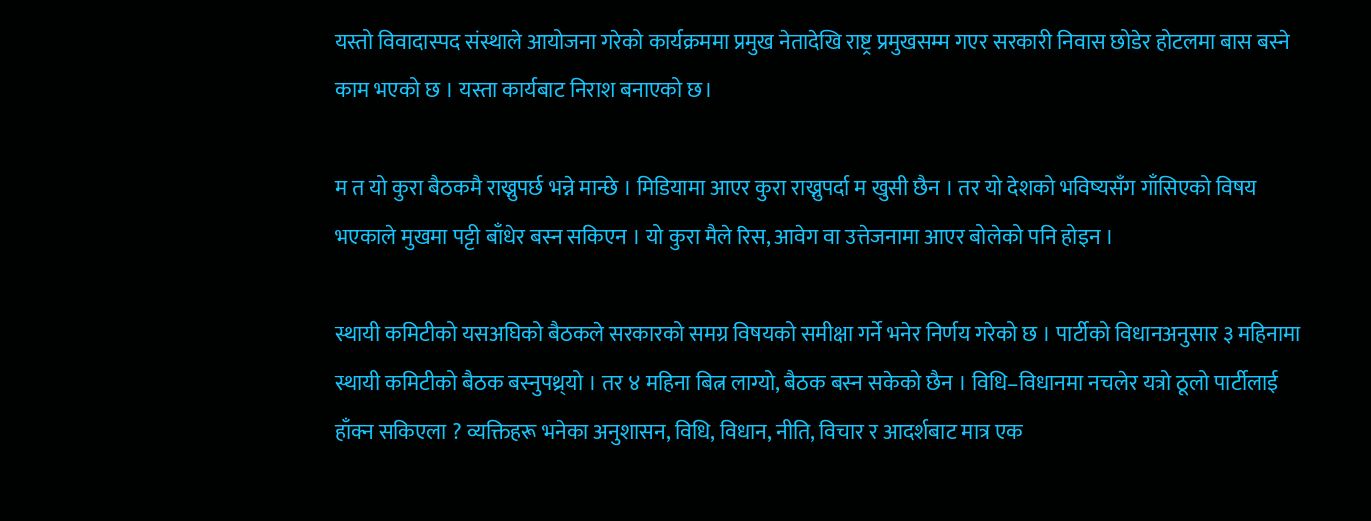यस्तो विवादास्पद संस्थाले आयोजना गरेको कार्यक्रममा प्रमुख नेतादेखि राष्ट्र प्रमुखसम्म गएर सरकारी निवास छोडेर होटलमा बास बस्ने काम भएको छ । यस्ता कार्यबाट निराश बनाएको छ।

म त यो कुरा बैठकमै राख्नुपर्छ भन्ने मान्छे । मिडियामा आएर कुरा राख्नुपर्दा म खुसी छैन । तर यो देशको भविष्यसँग गाँसिएको विषय भएकाले मुखमा पट्टी बाँधेर बस्न सकिएन । यो कुरा मैले रिस, आवेग वा उत्तेजनामा आएर बोलेको पनि होइन ।

स्थायी कमिटीको यसअघिको बैठकले सरकारको समग्र विषयको समीक्षा गर्ने भनेर निर्णय गरेको छ । पार्टीको विधानअनुसार ३ महिनामा स्थायी कमिटीको बैठक बस्नुपथ्र्यो । तर ४ महिना बित्न लाग्यो, बैठक बस्न सकेको छैन । विधि–विधानमा नचलेर यत्रो ठूलो पार्टीलाई हाँक्न सकिएला ? व्यक्तिहरू भनेका अनुशासन, विधि, विधान, नीति, विचार र आदर्शबाट मात्र एक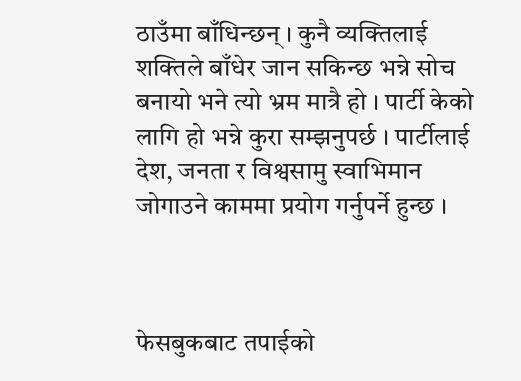ठाउँमा बाँधिन्छन् । कुनै व्यक्तिलाई शक्तिले बाँधेर जान सकिन्छ भन्ने सोच बनायो भने त्यो भ्रम मात्रै हो । पार्टी केको लागि हो भन्ने कुरा सम्झनुपर्छ । पार्टीलाई देश, जनता र विश्वसामु स्वाभिमान जोगाउने काममा प्रयोग गर्नुपर्ने हुन्छ ।



फेसबुकबाट तपाईको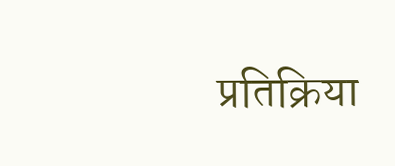प्रतिक्रिया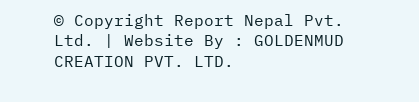© Copyright Report Nepal Pvt. Ltd. | Website By : GOLDENMUD CREATION PVT. LTD.